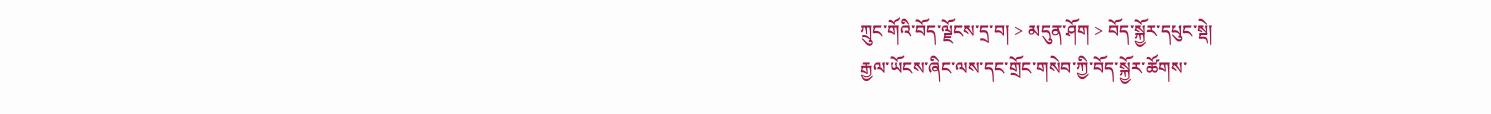ཀྲུང་གོའི་བོད་ལྗོངས་དྲ་བ། > མདུན་ཤོག > བོད་སྐྱོར་དཔུང་སྡེ།
རྒྱལ་ཡོངས་ཞིང་ལས་དང་གྲོང་གསེབ་ཀྱི་བོད་སྐྱོར་ཚོགས་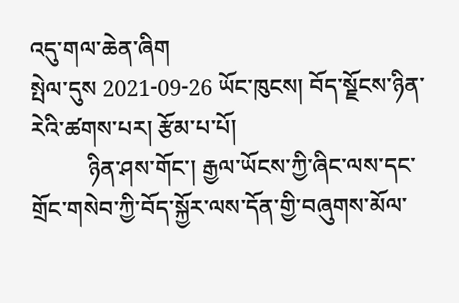འདུ་གལ་ཆེན་ཞིག
སྤེལ་དུས 2021-09-26 ཡོང་ཁུངས། བོད་སྗོངས་ཉིན་རེའི་ཚགས་པར། རྩོམ་པ་པོ།
          ཉིན་ཤས་གོང་། རྒྱལ་ཡོངས་ཀྱི་ཞིང་ལས་དང་གྲོང་གསེབ་ཀྱི་བོད་སྐྱོར་ལས་དོན་གྱི་བཞུགས་མོལ་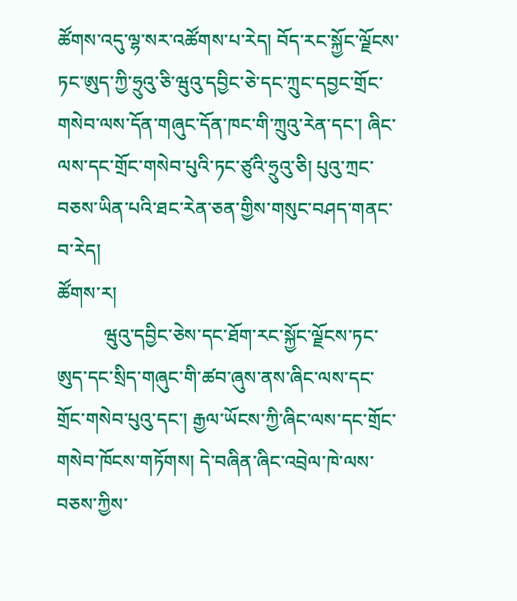ཚོགས་འདུ་ལྷ་སར་འཚོགས་པ་རེད། བོད་རང་སྐྱོང་ལྗོངས་ཏང་ཨུད་ཀྱི་ཧྲུའུ་ཅི་ཝུའུ་དབྱིང་ཅེ་དང་ཀྲུང་དབྱང་གྲོང་གསེབ་ལས་དོན་གཞུང་དོན་ཁང་གི་ཀྲུའུ་རེན་དང་། ཞིང་ལས་དང་གྲོང་གསེབ་པུའི་ཏང་ཙུའི་ཧྲུའུ་ཅི། པུའུ་ཀྲང་བཅས་ཡིན་པའི་ཐང་རེན་ཅན་གྱིས་གསུང་བཤད་གནང་བ་རེད།
ཚོགས་ར།
          ཝུའུ་དབྱིང་ཅེས་དང་ཐོག་རང་སྐྱོང་ལྗོངས་ཏང་ཨུད་དང་སྲིད་གཞུང་གི་ཚབ་ཞུས་ནས་ཞིང་ལས་དང་གྲོང་གསེབ་པུའུ་དང་། རྒྱལ་ཡོངས་ཀྱི་ཞིང་ལས་དང་གྲོང་གསེབ་ཁོངས་གཏོགས། དེ་བཞིན་ཞིང་འབྲེལ་ཁེ་ལས་བཅས་ཀྱིས་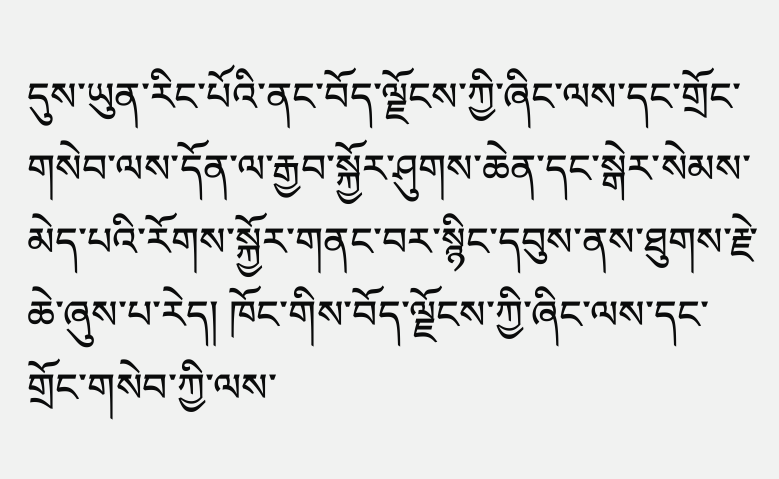དུས་ཡུན་རིང་པོའི་ནང་བོད་ལྗོངས་ཀྱི་ཞིང་ལས་དང་གྲོང་གསེབ་ལས་དོན་ལ་རྒྱབ་སྐྱོར་ཤུགས་ཆེན་དང་སྒེར་སེམས་མེད་པའི་རོགས་སྐྱོར་གནང་བར་སྙིང་དབུས་ནས་ཐུགས་རྗེ་ཆེ་ཞུས་པ་རེད། ཁོང་གིས་བོད་ལྗོངས་ཀྱི་ཞིང་ལས་དང་གྲོང་གསེབ་ཀྱི་ལས་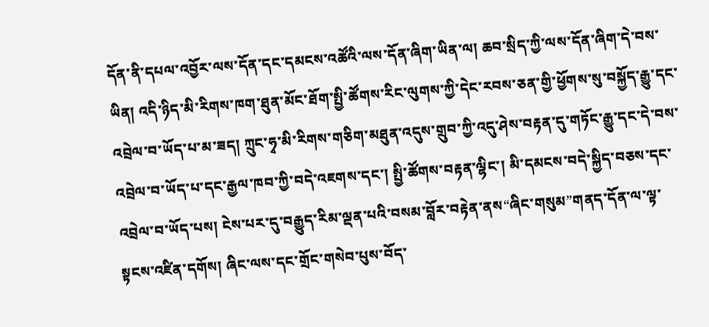དོན་ནི་དཔལ་འབྱོར་ལས་དོན་དང་དམངས་འཚོའི་ལས་དོན་ཞིག་ཡིན་ལ། ཆབ་སྲིད་ཀྱི་ལས་དོན་ཞིག་དེ་བས་ཡིན། འདི་ཉིད་མི་རིགས་ཁག་ཐུན་མོང་ཐོག་སྤྱི་ཚོགས་རིང་ལུགས་ཀྱི་དེང་རབས་ཅན་གྱི་ཕྱོགས་སུ་བསྐྱོད་རྒྱུ་དང་འབྲེལ་བ་ཡོད་པ་མ་ཟད། ཀྲུང་ཧྭ་མི་རིགས་གཅིག་མཐུན་འདུས་གྲུབ་ཀྱི་འདུ་ཤེས་བརྟན་དུ་གཏོང་རྒྱུ་དང་དེ་བས་འབྲེལ་བ་ཡོད་པ་དང་རྒྱལ་ཁབ་ཀྱི་བདེ་འཇགས་དང་། སྤྱི་ཚོགས་བརྟན་ལྷིང་། མི་དམངས་བདེ་སྐྱིད་བཅས་དང་འབྲེལ་བ་ཡོད་པས། ངེས་པར་དུ་བརྒྱུད་རིམ་ལྡན་པའི་བསམ་བློར་བརྟེན་ནས“ཞིང་གསུམ”གནད་དོན་ལ་ལྟ་སྟངས་འཛིན་དགོས། ཞིང་ལས་དང་གྲོང་གསེབ་པུས་བོད་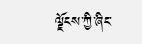ལྗོངས་ཀྱི་ཞིང་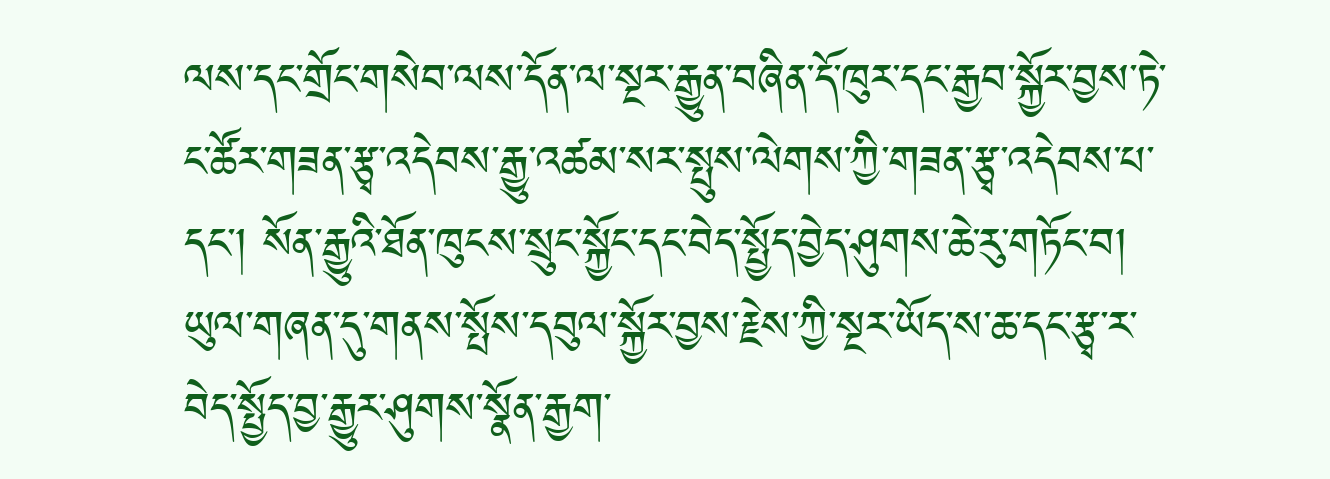ལས་དང་གྲོང་གསེབ་ལས་དོན་ལ་སྔར་རྒྱུན་བཞིན་དོ་ཁུར་དང་རྒྱབ་སྐྱོར་བྱས་ཏེ་ང་ཚོར་གཟན་རྩྭ་འདེབས་རྒྱུ་འཚམ་སར་སྤུས་ལེགས་ཀྱི་གཟན་རྩྭ་འདེབས་པ་དང་། སོན་རྒྱུའི་ཐོན་ཁུངས་སྲུང་སྐྱོང་དང་བེད་སྤྱོད་བྱེད་ཤུགས་ཆེ་རུ་གཏོང་བ། ཡུལ་གཞན་དུ་གནས་སྤོས་དབུལ་སྐྱོར་བྱས་རྗེས་ཀྱི་སྔར་ཡོད་ས་ཆ་དང་རྩྭ་ར་བེད་སྤྱོད་བྱ་རྒྱུར་ཤུགས་སྣོན་རྒྱག་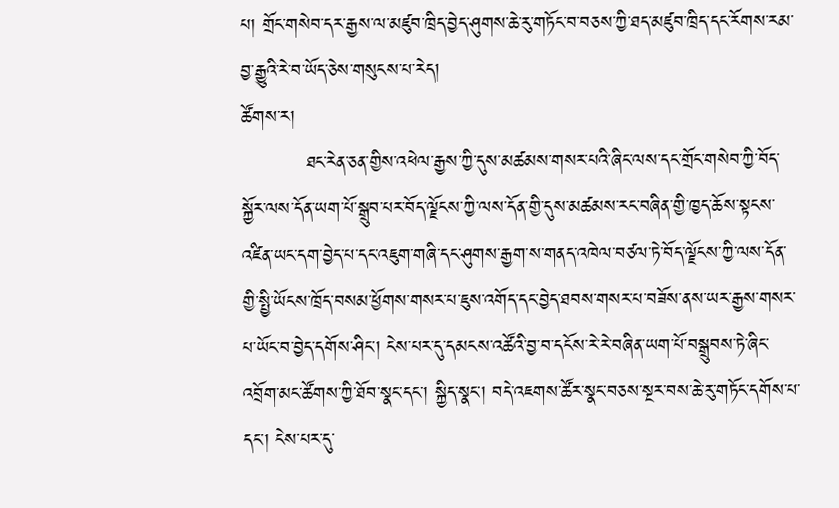པ། གྲོང་གསེབ་དར་རྒྱས་ལ་མཛུབ་ཁྲིད་བྱེད་ཤུགས་ཆེ་རུ་གཏོང་བ་བཅས་ཀྱི་ཐད་མཛུབ་ཁྲིད་དང་རོགས་རམ་བྱ་རྒྱུའི་རེ་བ་ཡོད་ཅེས་གསུངས་པ་རེད།
ཚོགས་ར།
          ཐང་རེན་ཅན་གྱིས་འཕེལ་རྒྱས་ཀྱི་དུས་མཚམས་གསར་པའི་ཞིང་ལས་དང་གྲོང་གསེབ་ཀྱི་བོད་སྐྱོར་ལས་དོན་ཡག་པོ་སྒྲུབ་པར་བོད་ལྗོངས་ཀྱི་ལས་དོན་གྱི་དུས་མཚམས་རང་བཞིན་གྱི་ཁྱད་ཆོས་སྟངས་འཛིན་ཡང་དག་བྱེད་པ་དང་འཇུག་གཞི་དང་ཤུགས་རྒྱག་ས་གནད་འཁེལ་བཙལ་ཏེ་བོད་ལྗོངས་ཀྱི་ལས་དོན་གྱི་སྤྱི་ཡོངས་ཁྲོད་བསམ་ཕྱོགས་གསར་པ་ཇུས་འགོད་དང་བྱེད་ཐབས་གསར་པ་བཟོས་ནས་ཡར་རྒྱས་གསར་པ་ཡོང་བ་བྱེད་དགོས་ཤིང་། ངེས་པར་དུ་དམངས་འཚོའི་བྱ་བ་དངོས་རེ་རེ་བཞིན་ཡག་པོ་བསྒྲུབས་ཏེ་ཞིང་འབྲོག་མང་ཚོགས་ཀྱི་ཐོབ་སྣང་དང་། སྐྱིད་སྣང་། བདེ་འཇགས་ཚོར་སྣང་བཅས་སྔར་བས་ཆེ་རུ་གཏོང་དགོས་པ་དང་། ངེས་པར་དུ་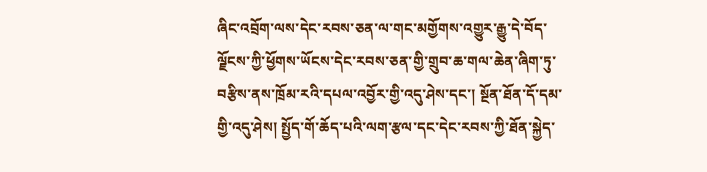ཞིང་འབྲོག་ལས་དེང་རབས་ཅན་ལ་གང་མགྱོགས་འགྱུར་རྒྱུ་དེ་བོད་ལྗོངས་ཀྱི་ཕྱོགས་ཡོངས་དེང་རབས་ཅན་གྱི་གྲུབ་ཆ་གལ་ཆེན་ཞིག་ཏུ་བརྩིས་ནས་ཁྲོམ་རའི་དཔལ་འབྱོར་གྱི་འདུ་ཤེས་དང་། སྔོན་ཐོན་དོ་དམ་གྱི་འདུ་ཤེས། སྤྱོད་གོ་ཆོད་པའི་ལག་རྩལ་དང་དེང་རབས་ཀྱི་ཐོན་སྐྱེད་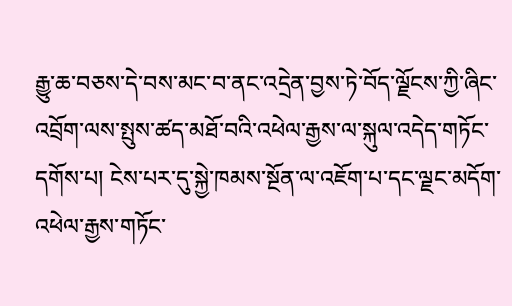རྒྱུ་ཆ་བཅས་དེ་བས་མང་བ་ནང་འདྲེན་བྱས་ཏེ་བོད་ལྗོངས་ཀྱི་ཞིང་འབྲོག་ལས་སྤུས་ཚད་མཐོ་བའི་འཕེལ་རྒྱས་ལ་སྐུལ་འདེད་གཏོང་དགོས་པ། ངེས་པར་དུ་སྐྱེ་ཁམས་སྔོན་ལ་འཇོག་པ་དང་ལྗང་མདོག་འཕེལ་རྒྱས་གཏོང་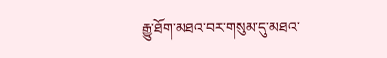རྒྱུ་ཐོག་མཐའ་བར་གསུམ་དུ་མཐའ་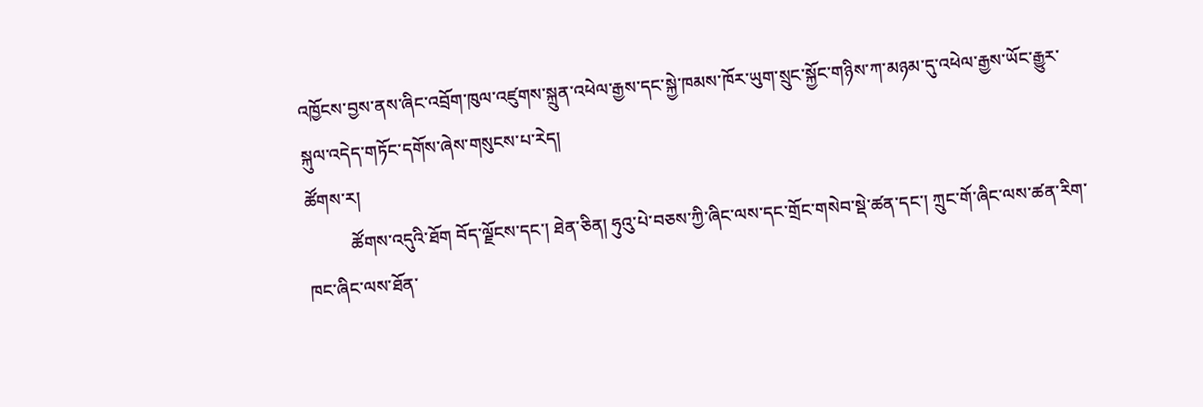འཁྱོངས་བྱས་ནས་ཞིང་འབྲོག་ཁུལ་འཛུགས་སྐྲུན་འཕེལ་རྒྱས་དང་སྐྱེ་ཁམས་ཁོར་ཡུག་སྲུང་སྐྱོང་གཉིས་ཀ་མཉམ་དུ་འཕེལ་རྒྱས་ཡོང་རྒྱུར་སྐུལ་འདེད་གཏོང་དགོས་ཞེས་གསུངས་པ་རེད།
ཚོགས་ར།
          ཚོགས་འདུའི་ཐོག བོད་ལྗོངས་དང་། ཐེན་ཅིན། ཧུའུ་པེ་བཅས་ཀྱི་ཞིང་ལས་དང་གྲོང་གསེབ་སྡེ་ཚན་དང་། ཀྲུང་གོ་ཞིང་ལས་ཚན་རིག་ཁང་ཞིང་ལས་ཐོན་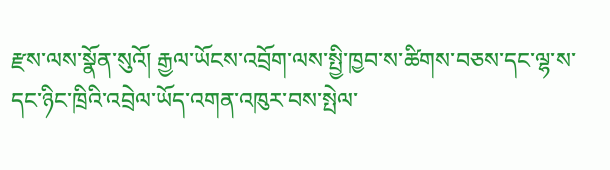རྫས་ལས་སྣོན་སུའོ། རྒྱལ་ཡོངས་འབྲོག་ལས་སྤྱི་ཁྱབ་ས་ཚིགས་བཅས་དང་ལྷ་ས་དང་ཉིང་ཁྲིའི་འབྲེལ་ཡོད་འགན་འཁུར་བས་སྤེལ་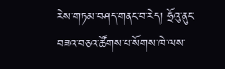རེས་གཏམ་བཤད་གནང་བ་རེད། ཧྲོའུ་ནུང་བཟའ་བཅའ་ཚོགས་པ་སོགས་ཁེ་ལས་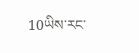10ཡིས་རང་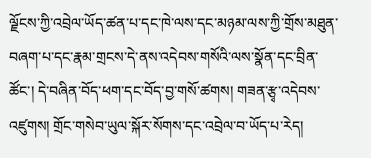ལྗོངས་ཀྱི་འབྲེལ་ཡོད་ཚན་པ་དང་ཁེ་ལས་དང་མཉམ་ལས་ཀྱི་གྲོས་མཐུན་བཞག་པ་དང་རྣམ་གྲངས་དེ་ནས་འདེབས་གསོའི་ལས་སྣོན་དང་བྲིན་ཚོང་། དེ་བཞིན་བོད་ཕག་དང་བོད་བྱ་གསོ་ཚགས། གཟན་རྩྭ་འདེབས་འཛུགས། གྲོང་གསེབ་ཡུལ་སྐོར་སོགས་དང་འབྲེལ་བ་ཡོད་པ་རེད།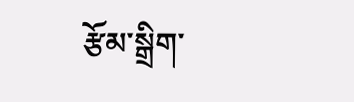རྩོམ་སྒྲིག་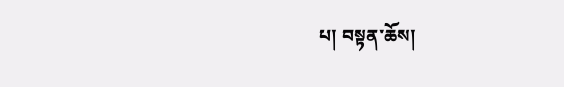པ། བསྟན་ཆོས།